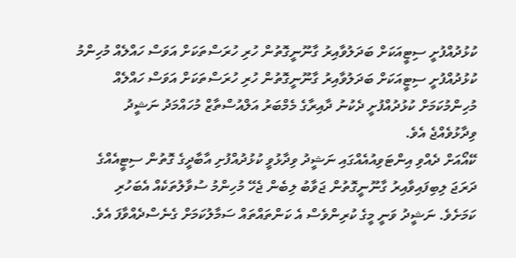ކުޅުދުއްފުށީ ސިޓީއަކަށް ބަދަލުވާއިރު ގާނޫނީގޮތުން ހުރި ހުރަސްތަކަށް އަވަސް ހައްލެއް މުހިންމު
ކުޅުދުއްފުށީ ސިޓީއަކަށް ބަދަލުވާއިރު ގާނޫނީގޮތުން ހުރި ހުރަސްތަކަށް އަވަސް ހައްލެއް މުހިންމުކަމަށް ކުޅުދުއްފުށީ ދެކުނު ދާއިރާގެ މެމްބަރު އަލްއުސްތާޒް މުހައްމަދު ނަޝީދު ވިދާޅުވެއްޖެ އެވެ.
ކޭއޯއަށް ދެއްވި އިންޓަވިއުއެއްގައި ނަޝީދު ވިދާޅުވީ ކުޅުދުއްފުށި އާބާދީގެ ގޮތުން ސިޓީއެއްގެ ދަރަޖަ ލިބިފައިވާއިރު ގާނޫނީގޮތުން ޖަވާބު ލިބެން ޖެހޭ މުހިންމު ސުވާލުތަކެއް އެބަހުރި ކަމަށެވެ. ނަޝީދު ވަނީ މީގެ ކުރިންވެސް އެ ކަންތައްތައް ސަމާލުކަމަށް ގެނެސްދެއްވާފަ އެވެ.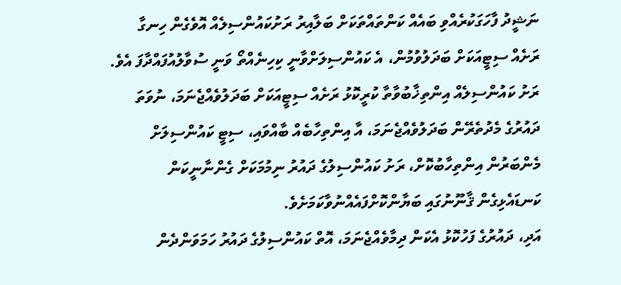ނަޝީދު ފާހަގަކުރެއްވި ބައެއް ކަންތައްތަކަށް ބަލާއިރު ރަށުކައުންސިލެއް އޮވެގެން ހިނގާ ރަށެއް ސިޓީއަކަށް ބަދަލުވުމުން، އެ ކައުންސިލަށްވާނީ ކިހިނެއްތޯ ވަނީ ސުވާލުއުފައްދާފަ އެވެ. ރަށު ކައުންސިލެއް އިންތިޚާބުވާތާ ކުރީކޮޅު ރަށެއް ސިޓީއަކަށް ބަދަލުވެއްޖެނަމަ، ނުވަތަ ދައުރުގެ މެދުތެރޭން ބަދަލުވެއްޖެނަމަ، އާ އިންތިހާބެއް ބާއްވައި، ސިޓީ ކައުންސިލަށް މެންބަރުން އިންތިހާބުކޮށް، ރަށު ކައުންސިލުގެ ދައުރު ނިމުމަކަށް ގެންނާނީކަން ކަނޑައެޅިގެން ޤާނޫނުގައި ބަޔާންކޮށްފައެއްނުވާކަމަށެވެ.
އަދި، ދައުރުގެ ފަހުކޮޅު އެކަން ދިމާވެއްޖެނަމަ، އޮތް ކައުންސިލުގެ ދައުރު ހަމަވަންދެން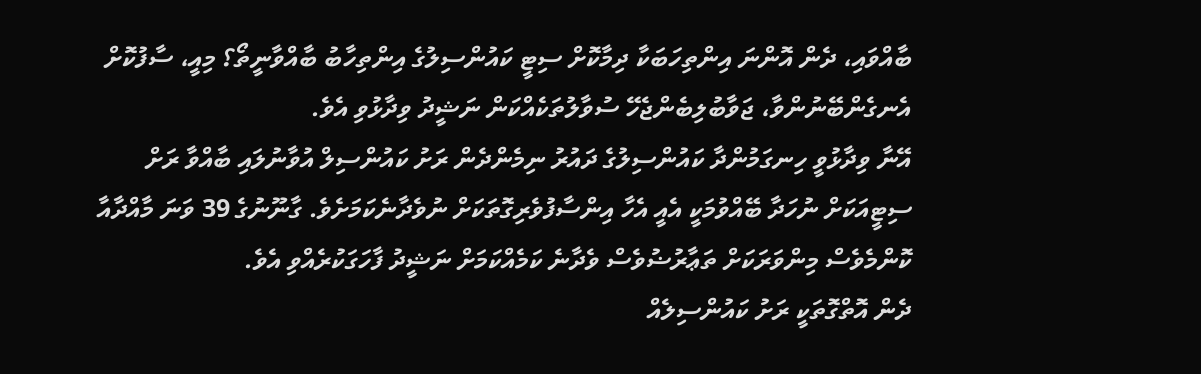ބާއްވައި، ދެން އޮންނަ އިންތިހަބަކާ ދިމާކޮށް ސިޓީ ކައުންސިލުގެ އިންތިހާބު ބާއްވާނީތޯ؟ މިއީ، ސާފުކޮށް އެނގެންބޭނުންވާ، ޖަވާބުލިބެންޖެހޭ ސުވާލުތަކެއްކަން ނަޝީދު ވިދާޅުވި އެވެ.
އޭނާ ވިދާޅުވީ ހިނގަމުންދާ ކައުންސިލުގެ ދައުރު ނިމެންދެން ރަށު ކައުންސިލް އުވާނުލައި ބާއްވާ ރަށް ސިޓީއަކަށް ނުހަދާ ބޭއްވުމަކީ އެއީ އެހާ އިންސާފުވެރިގޮތަކަށް ނުވެދާނެކަމަށެވެ. ގާނޫނުގެ 39 ވަނަ މާއްދާއާ ކޮންމެވެސް މިންވަރަކަށް ތަޢާރުޟުވެސް ވެދާނެ ކަމެއްކަމަށް ނަޝީދު ފާހަގަކުރެއްވި އެވެ.
ދެން އޮތްގޮތަކީ ރަށު ކައުންސިލެއް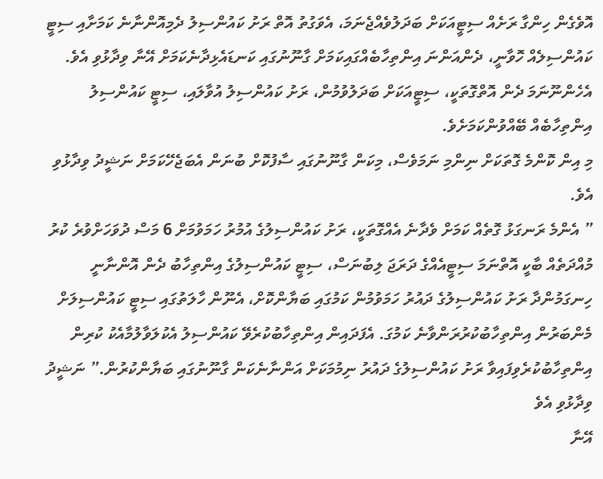އޮވެގެން ހިންގާ ރަށެއް ސިޓީއަކަށް ބަދަލުވެއްޖެނަމަ، އެވަގުތު އޮތް ރަށު ކައުންސިލު ދެމިއޮންނާނެ ކަމަށާއި ސިޓީ ކައުންސިލެއް ހޮވާނީ، ދެންއަންނަ އިންތިހާބެއްގައިކަމަށް ގާނޫނުގައި ކަނޑައެޅިދާނެކަމަށް އޭނާ ވިދާޅުވި އެވެ. އެހެންނޫނަމަ ދެން އޮތްގޮތަކީ، ސިޓީއަކަށް ބަދަލުވުމުން، ރަށު ކައުންސިލު އުވާލައި، ސިޓީ ކައުންސިލު އިންތިހާބެއް ބޭއްވުންކަމަށެވެ.
މި އިން ކޮންމެ ގޮތަކަށް ނިންމި ނަމަވެސް، މިކަން ގާނޫނުގައި ސާފުކޮށް ބުނަން އެބަޖެހޭކަމަށް ނަޝީދު ވިދާޅުވި އެވެ.
” އެންމެ ރަނގަޅު ގޮތެއް ކަމަށް ވެދާނެ އެއްގޮތަކީ، ރަށު ކައުންސިލުގެ އުމުރު ހަމަވުމަށް 6 މަސް ދުވަހަށްވުރެ ކުރު މުއްދަތެއް ބާކީ އޮތްނަމަ ސިޓީއެއްގެ ދަރަޖަ ލިބުނަސް، ސިޓީ ކައުންސިލުގެ އިންތިހާބު ދެން އޮންނާނީ ހިނގަމުންދާ ރަށު ކައުންސިލުގެ ދައުރު ހަމަވުމުން ކަމުގައި ބަޔާންކޮށް، އެނޫން ހާލަތުގައި ސިޓީ ކައުންސިލަށް މެންބަރުން އިންތިހާބުކުރުރަންވާނެ ކަމުގަ. އެފަދައިން އިންތިހާބުކުރެވޭ ކައުންސިލު އެކުލަވާލުމާއެކު ކުރިން އިންތިހާބުކުރެވިފައިވާ ރަށު ކައުންސިލުގެ ދައުރު ނިމުމަކަށް އަންނާނެކަން ގާނޫނުގައި ބަޔާންކުރުން.” ނަޝީދު ވިދާޅުވި އެވެ
އޭނާ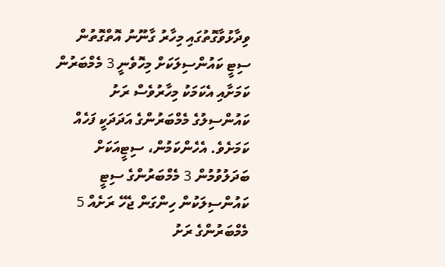ވިދާޅުވާގޮތުގައި މިހާރު ގާނޫނު އޮތްގޮތުން ސިޓީ ކައުންސިލަކަށް މިހޮވެނީ 3 މެމްބަރުން ކަމަށާއި އެކަމަކު މިހާރުވެސް ރަށު ކައުންސިލުގެ މެމްބަރުންގެ އަދަދަކީ ފަހެއް ކަމަށެވެ. އެހެންކަމުން، ސިޓީއަކަށް ބަދަލުވުމުން 3 މެމްބަރުންގެ ސިޓީ ކައުންސިލަކުން ހިންގަން ޖެހޭ ރަށެއް 5 މެމްބަރުންގެ ރަށު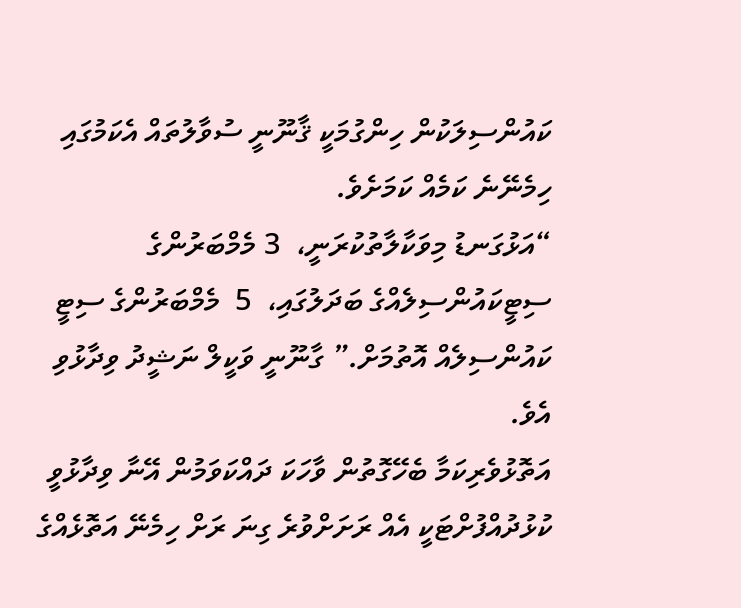ކައުންސިލަކުން ހިންގުމަކީ ޤާނޫނީ ސުވާލުތައް އެކަމުގައި ހިމެނޭނެ ކަމެއް ކަމަށެވެ.
“އަޅުގަނޑު މިވަކާލާތުކުރަނީ،  3 މެމްބަރުންގެ ސިޓީކައުންސިލެއްގެ ބަދަލުގައި،  5  މެމްބަރުންގެ ސިޓީ ކައުންސިލެއް އޮތުމަށް.” ގާނޫނީ ވަކީލް ނަޝީދު ވިދާޅުވި އެވެ.
އަތޮޅުވެރިކަމާ ބެހޭގޮތުން ވާހަކަ ދައްކަވަމުން އޭނާ ވިދާޅުވީ ކުޅުދުއްފުށްޓަކީ އެއް ރަށަށްވުރެ ގިނަ ރަށް ހިމެނޭ އަތޮޅެއްގެ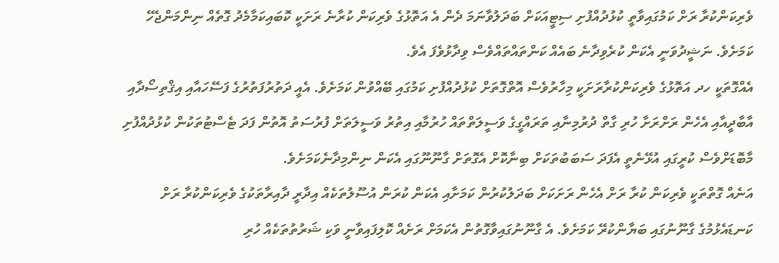ވެރިކަންކުރާ ރަށް ކަމުގައިވާތީ ކުޅުދުއްފުށި ސިޓީއަކަށް ބަދަލުވާނަމަ ދެން އެ އަތޮޅުގެ ވެރިކަން ކުރާނެ ރަށަކީ ކޮބައިކަމާމެދު ގޮތެއް ނިންމަންޖެހޭ ކަމަށެވެ. ނަޝީދުވަނީ އެކަން ކުރެވިދާނެ ބައެއް ކަންތައްތައްވެސް ވިދާޅުވެފަ އެވެ.
އެއްގޮތަކީ ހދ އަތޮޅުގެ ވެރިކަންކުރާރަށަކީ މިހާރުވެސް އޮތްގޮތަށް ކުޅުދުއްފުށި ކަމުގައި ބޭއްވުން ކަމަށެވެ. އެއީ ދަތުރުފަތުރުގެ ފަސޭހައާއި އިޤްތިސޯދާއި އާބާދީއާއި އެހެން ރަށްރަށާ ހުރި ގާތް ދުރުމިނާއި ތަރައްގީގެ ވަސީލަތްތައް ހުރުމާއި އިތުރު ވަސީލަތަށް ފުރުސަތު އޮތުން ފަދަ ޓެސްޓުތަކުން ކުޅުދުއްފުށި މާބޮޑަށްވެސް ކުރީގައި އުޅޭނެތީ އެފަދަ ސަބަބުތަކަށް ބިނާކޮށް އެގޮތަށް ގާނޫނޫގައި އެކަން ނިންމިދާނެކަމަށެވެ.
އަނެއް ގޮތްތަކީ ވެރިކަން ކުރާ ރަށް އެހެން ރަށަކަށް ބަދަލުކުރުން ކަމަށާއި އެކަން ކުރަން އުސޫލުތަކެއް އިދާރީ ދާއިރާތަކުގެ ވެރިކަންކުރާ ރަށް ކަނޑައެޅުމުގެ ގާނޫނުގައި ބަޔާންކުރޭ ކަމަށެވެ. އެ ގާނޫނުގައިވާގޮތުން އެކަމަށް ރަށެއް ކޮލިފައިވާނީ ވަކި ޝަރުތުތަކެއް ހުރި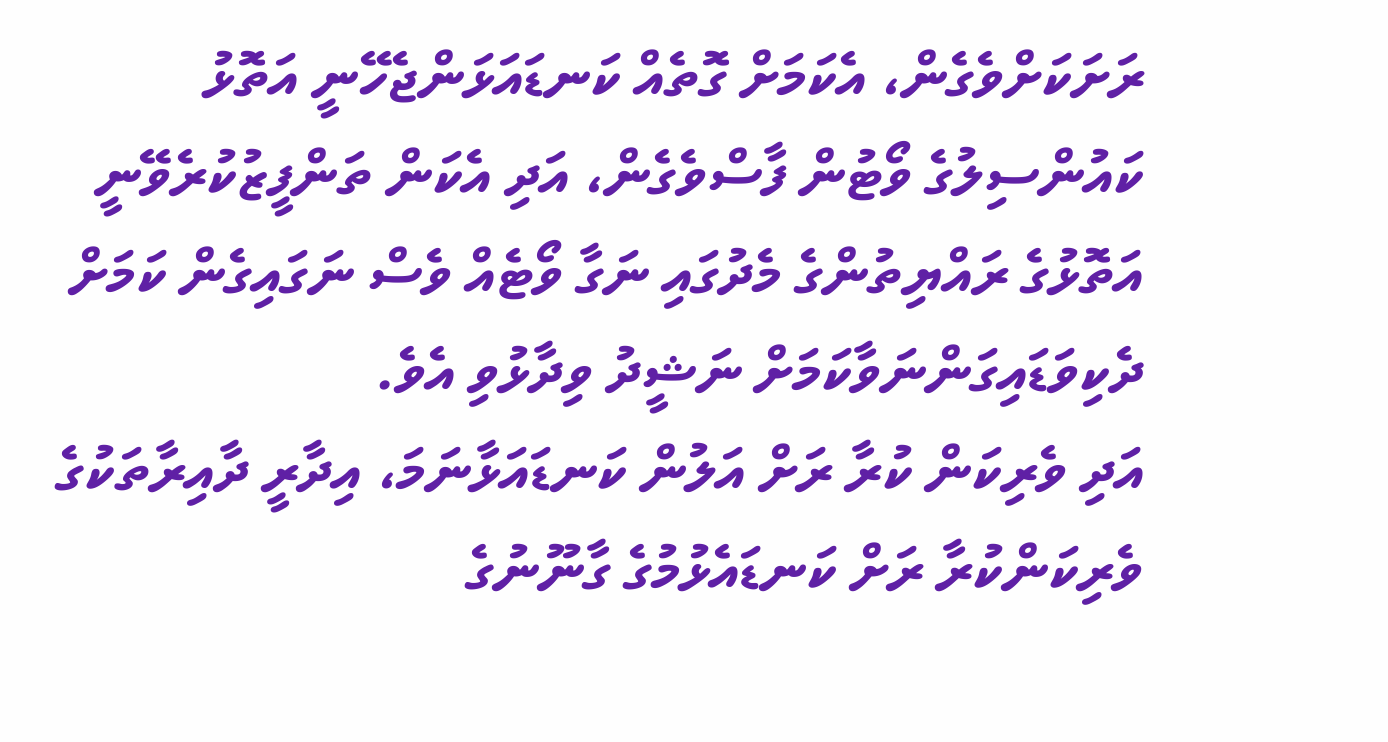ރަށަކަށްވެގެން، އެކަމަށް ގޮތެއް ކަނޑައަޅަންޖެހޭނީ އަތޮޅު ކައުންސިލުގެ ވޯޓުން ފާސްވެގެން، އަދި އެކަން ތަންފީޒުކުރެވޭނީ އަތޮޅުގެ ރައްޔިތުންގެ މެދުގައި ނަގާ ވޯޓެއް ވެސް ނަގައިގެން ކަމަށް ދެކިވަޑައިގަންނަވާކަމަށް ނަޝީދު ވިދާޅުވި އެވެ.
އަދި ވެރިކަން ކުރާ ރަށް އަލުން ކަނޑައަޅާނަމަ، އިދާރީ ދާއިރާތަކުގެ ވެރިކަންކުރާ ރަށް ކަނޑައެޅުމުގެ ގާނޫނުގެ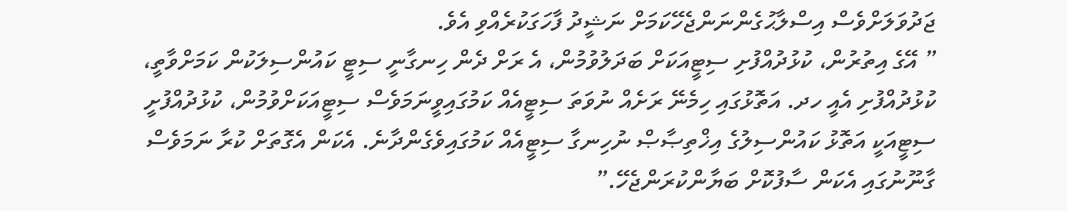ޖަދުވަލަށްވެސް އިސްލާޙުގެންނަންޖެހޭކަމަށް ނަޝީދު ފާހަގަކުރެއްވި އެވެ.
” އޭގެ އިތުރުން، ކުޅުދުއްފުށި ސިޓީއަކަށް ބަދަލުވުމުން، އެ ރަށް ދެން ހިނގާނީ ސިޓީ ކައުންސިލަކުން ކަމަށްވާތީ، ކުޅުދުއްފުށި އެއީ ހދ. އަތޮޅުގައި ހިމެނޭ ރަށެއް ނުވަތަ ސިޓީއެއް ކަމުގައިވީނަމަވެސް ސިޓީއަކަށްވުމުން، ކުޅުދުއްފުށީ ސިޓީއަކީ އަތޮޅު ކައުންސިލުގެ އިޚްތިޞާޞް ނުހިނގާ ސިޓީއެއް ކަމުގައިވެގެންދާނެ. އެކަން އެގޮތަށް ކުރާ ނަމަވެސް ގާނޫނުގައި އެކަން ސާފުކޮށް ބަޔާންކުރަންޖެހޭ.”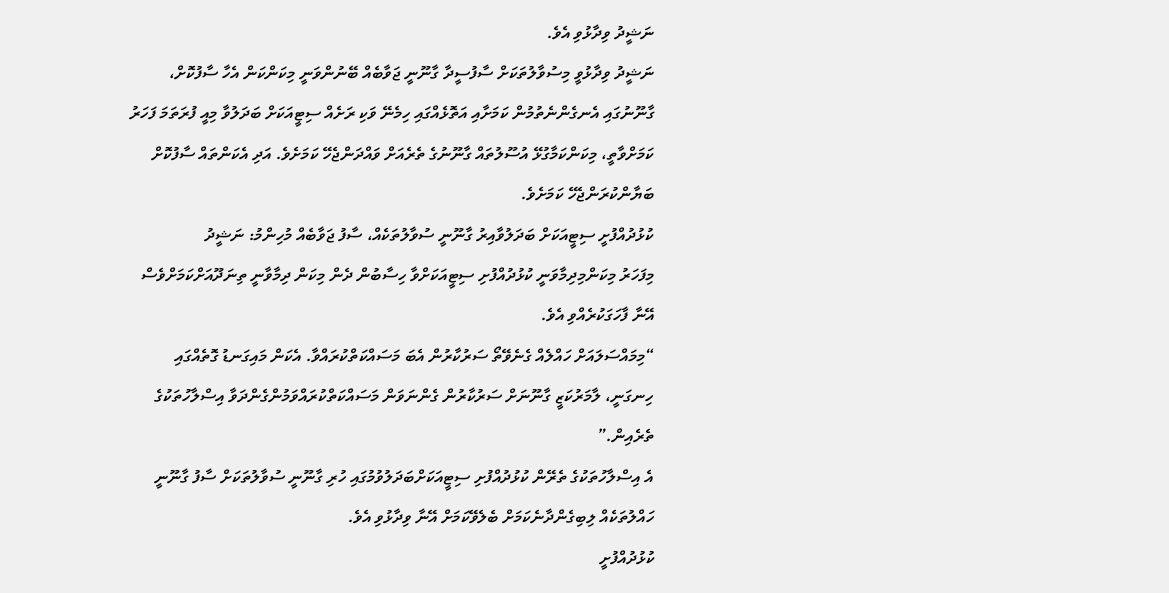ނަޝީދު ވިދާޅުވި އެވެ.
ނަޝީދު ވިދާޅުވީ މިސުވާލުތަކަށް ސާފުސީދާ ގާނޫނީ ޖަވާބެއް ބޭނުންވަނީ މިކަންކަން އެހާ ސާފުކޮށް، ގާނޫނުގައި އެނގެންނެތުމުން ކަމަށާއި އަތޮޅެއްގައި ހިމެނޭ ވަކި ރަށެއް ސިޓީއަކަށް ބަދަލުވާ މިއީ ފުރަތަމަ ފަހަރު ކަމަށްވާތީ، މިކަންކަމާގުޅޭ އުސޫލުތައް ގާނޫނުގެ ތެރެއަށް ވައްދަންޖެހޭ ކަމަށެވެ. އަދި އެކަންތައް ސާފުކޮށް ބަޔާންކުރަންޖެހޭ ކަމަށެވެ.
ކުޅުދުއްފުށީ ސިޓީއަކަށް ބަދަލުވާއިރު ގާނޫނީ ސުވާލުތަކެއް، ސާފު ޖަވާބެއް މުހިންމު: ނަޝީދު
މިފަހަރު މިކަންމިދިމާވަނީ ކުޅުދުއްފުށި ސިޓީއަކަށްވާ ހިސާބުން ދެން މިކަން ދިމާވާނީ ތިނަދޫއަށްކަމަށްވެސް އޭނާ ފާހަގަކުރެއްވި އެވެ.
“މިމައްސަލައަށް ހައްލެއް ގެނެވޭތޯ ސަރުކާރުން އެބަ މަސައްކަތްކުރައްވާ. އެކަން މައިގަނޑު ގޮތެއްގައި ހިނގަނީ، ލާމަރުކަޒީ ގާނޫނަށް ސަރުކާރުން ގެންނަވަން މަސައްކަތްކުރައްވަމުންގެންދަވާ އިސްލާހުތަކުގެ ތެރެއިން.”
އެ އިސްލާހުތަކުގެ ތެރޭން ކުޅުދުއްފުށި ސިޓީއަކަށްބަދަލުވުމުގައި ހުރި ގާނޫނީ ސުވާލުތަކަށް ސާފު ގާނޫނީ ހައްލުތަކެއް ލިބިގެންދާނެކަމަށް ބެލެވޭކަމަށް އޭނާ ވިދާޅުވި އެވެ.
ކުޅުދުއްފުށީ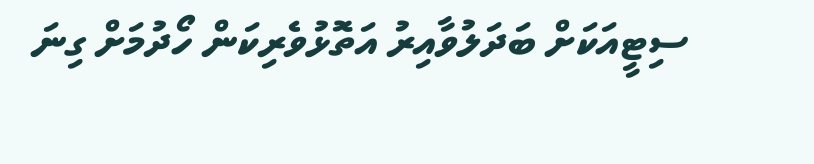ސިޓީއަކަށް ބަދަލުވާއިރު އަތޮޅުވެރިކަން ހޯދުމަށް ގިނަ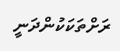ރަށްތަކަކުންދަނީ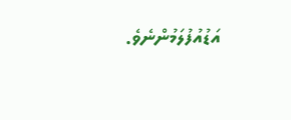އަޑުއުފުލަމުންނެވެ.